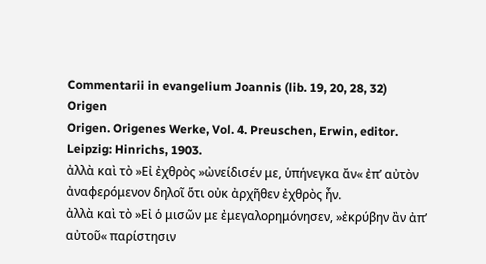Commentarii in evangelium Joannis (lib. 19, 20, 28, 32)
Origen
Origen. Origenes Werke, Vol. 4. Preuschen, Erwin, editor. Leipzig: Hinrichs, 1903.
ἀλλὰ καὶ τὸ »Εἰ ἐχθρὸς »ὠνείδισέν με, ὑπήνεγκα ἄν« ἐπ’ αὐτὸν ἀναφερόμενον δηλοῖ ὅτι οὐκ ἀρχῆθεν ἐχθρὸς ἦν.
ἀλλὰ καὶ τὸ »Εἰ ὁ μισῶν με ἐμεγαλορημόνησεν, »ἐκρύβην ἂν ἀπ’ αὐτοῦ« παρίστησιν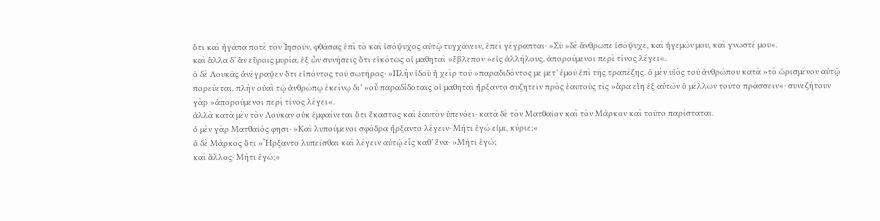ὅτι καὶ ἠγάπα ποτὲ τὸν Ἰησοῦν, φθάσας ἐπὶ τὸ καὶ ἰσόψυχος αὐτῷ τυγχάνειν, ἐπεὶ γέγραπται· »Σὺ »δὲ ἄνθρωπε ἰσόψυχε, καὶ ἡγεμών μου, καὶ γνωστέ μου«.
καὶ ἄλλα δ’ ἂν εὕροις μυρία, ἐξ ὧν συνήσεις ὅτι εἰκότως οἱ μαθηταὶ »ἔβλεπον »εἰς ἀλλήλους, ἀπορούμενοι περὶ τίνος λέγει«.
ὁ δὲ Λουκᾶς ἀνέγραψεν ὅτι εἰπόντος τοῦ σωτῆρος· »Πλὴν ἰδοὺ ἡ χεὶρ τοῦ »παραδιδόντος με μετ’ ἐμοῦ ἐπὶ τῆς τραπέζης. ὁ μὲν υἱὸς τοῦ ἀνθρώπου κατὰ »τὸ ὡρισμένον αὐτῷ πορεύεται, πλὴν οὐαὶ τῷ ἀνθρώπῳ ἐκείνῳ δι’ »οὗ παραδίδοταις οἱ μαθηταὶ ἤρξαντο συζητεῖν πρὸς ἑαυτοὺς τίς »ἄρα εἴη ἐξ αὐτῶν ὁ μέλλων τοῦτο πράσσειν«· συνεζήτουν γὰρ »ἀπορούμενοι περὶ τίνος λέγει«.
ἀλλὰ κατὰ μὲν τὸν Λοῦκαν οὐκ ἐμφαίνεται ὅτι ἕκαστος καὶ ἑαυτὸν ὑπενόει· κατὰ δὲ τὸν Ματθαῖον καὶ τὸν Μάρκον καὶ τοῦτο παρίσταται.
ὁ μὲν γὰρ Ματθαῖός φησι· »Καὶ λυπούμενοι σφόδρα ἤρξαντο λέγειν· Μήτι ἐγώ εἰμι, κύριε;«
ὁ δὲ Μάρκος ὅτι »Ἤρξαντο λυπεῖσθαι καὶ λέγειν αὐτῷ εἷς καθ’ ἕνα· »Μήτι ἐγώ;
καὶ ἄλλος· Μήτι ἐγώ;«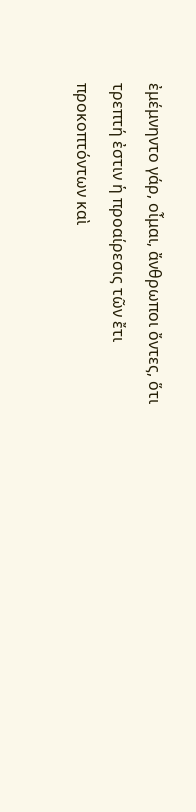ἐμέμνηντο γάρ, οἶμαι, ἄνθρωποι ὄντες, ὅτι τρεπτή ἐστιν ἡ προαίρεσις τῶν ἔτι προκοπτόντων καὶ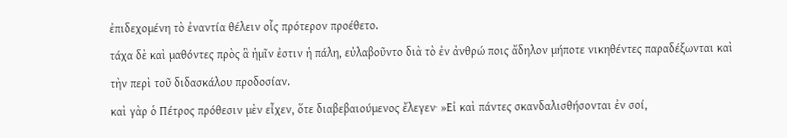ἐπιδεχομένη τὸ ἐναντία θέλειν οἷς πρότερον προέθετο.
τάχα δὲ καὶ μαθόντες πρὸς ἃ ἡμῖν ἐστιν ἡ πάλη, εὐλαβοῦντο διὰ τὸ ἐν ἀνθρώ ποις ἄδηλον μήποτε νικηθέντες παραδέξωνται καὶ τὴν περὶ τοῦ διδασκάλου προδοσίαν.
καὶ γὰρ ὁ Πέτρος πρόθεσιν μὲν εἶχεν, ὅτε διαβεβαιούμενος ἔλεγεν· »Εἰ καὶ πάντες σκανδαλισθήσονται ἐν σοί,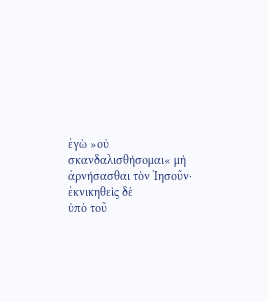ἐγὼ »οὐ σκανδαλισθήσομαι« μὴ ἀρνήσασθαι τὸν Ἰησοῦν· ἐκνικηθεὶς δὲ
ὑπὸ τοῦ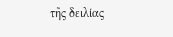τῆς δειλίας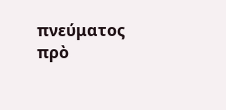πνεύματος πρὸ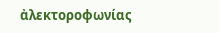ἀλεκτοροφωνίας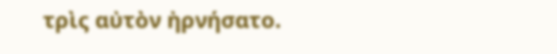τρὶς αὐτὸν ἠρνήσατο.